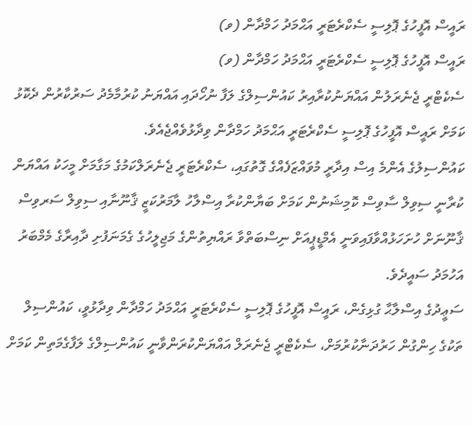ރައީސް އޮފީހުގެ ޕޮލިސީ ސެކްރެޓަރީ އަޙްމަދު ހަމްދާން (ވ)
ރައީސް އޮފީހުގެ ޕޮލިސީ ސެކްރެޓަރީ އަޙްމަދު ހަމްދާން (ވ)
ސެކެޓްރީ ޖެނެރަލުން އައްޔަނުކުރާއިރު ކައުންސިލްގެ ލަފާ ނުހޯދައި އައްޔަނު ކުރުމާމެދު ސަރުކާރުން ދެކޮޅު ކަމަށް ރައީސް އޮފީހުގެ ޕޮލިސީ ސެކްރެޓަރީ އަޙްމަދު ހަމްދާން ވިދާޅުވެއްޖެއެވެ.
ކައުންސިލުގެ އެންމެ އިސް އިދާރީ މުވައްޒަފެއްގެ ގޮތުގައި، ސެކްރެޓަރީ ޖެނެރަލްކަމުގެ މަގާމަށް މީހަކު އައްޔަން ކުރާނީ ސިވިލް ސާވިސް ކޮމިޝަނުން ކަމަށް ބަޔާންކުރާ އިސްލާހު ލާމަރުކަޒީ ޤާނޫނާއި ސިވިލް ސަރވިސް ޤާނޫނަށް ހުށަހަޅުއްވާފައިވަނީ އެމްޑީޕީއަށް ނިސްބަތްވާ ރައްޔިތުންގެ މަޖިލީހުގެ ގެމަނަފުށި ދާއިރާގެ މެމްބަރު އަހުމަދު ސައީދެވެ.
ސަޢީދުގެ އިސްލާޙާ ގުޅިގެން، ރައީސް އޮފީހުގެ ޕޮލިސީ ސެކްރެޓަރީ އަޙްމަދު ހަމްދާން ވިދާޅުވީ، ކައުންސިލް ތަކުގެ ހިންގުން ހަރުދަނާކުރުމަށް، ސެކެޓްރީ ޖެނެރަލް އައްޔަންކުރަންވާނީ ކައުންސިލްގެ ލަފާގެމަތިން ކަމަށް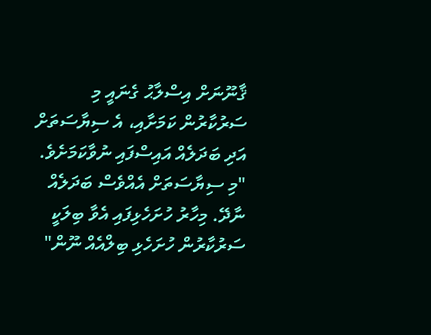ޤާނޫނަށް އިސްލާޙު ގެނައީ މި ސަރުކާރުން ކަމަށާއި، އެ ސިޔާސަތަށް އަދި ބަދަލެއް އައިސްފައި ނުވާކަމަށެވެ.
"މި ސިޔާސަތަށް އެއްވެސް ބަދަލެއް ނާދޭ. މިހާރު ހުށަހެޅިފައި އެވާ ބިލަކީ ސަރުކާރުން ހުށަހެޅި ބިލްއެއް ނޫން"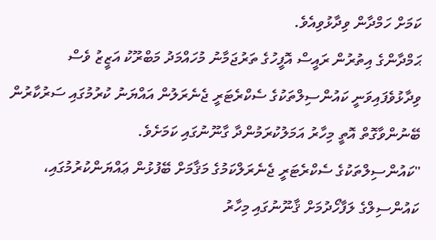ކަމަށް ހަމްދާން ވިދާޅުވިއެވެ.
ޙަމްދާންގެ އިތުރުން ރައީސް އޮފީހުގެ ތަރުޖަމާނު މުހައްމަދު މަބްރޫކު އަޒީޒު ވެސް ވިދާޅުވެފައިވަނީ ކައުންސިލްތަކުގެ ސެކްރެޓަރީ ޖެނެރަލުން އައްޔަނު ކުރުމުގައި ސަރުކާރުން ބޭނުންވާގޮތް އޮތީ މިހާރު އަމަލުކުރަމުންދާ ގާނޫނުގައި ކަމަށެވެ.
"ކައުންސިލްތަކުގެ ސެކްރެޓަރީ ޖެނެރަލްކަމުގެ މަޤާމަށް ބޭފުޅުން ޢައްޔަންކުރުމުގައި، ކައުންސިލްގެ ލަފާހޯދުމަށް ޤާނޫނުގައި މިހާރު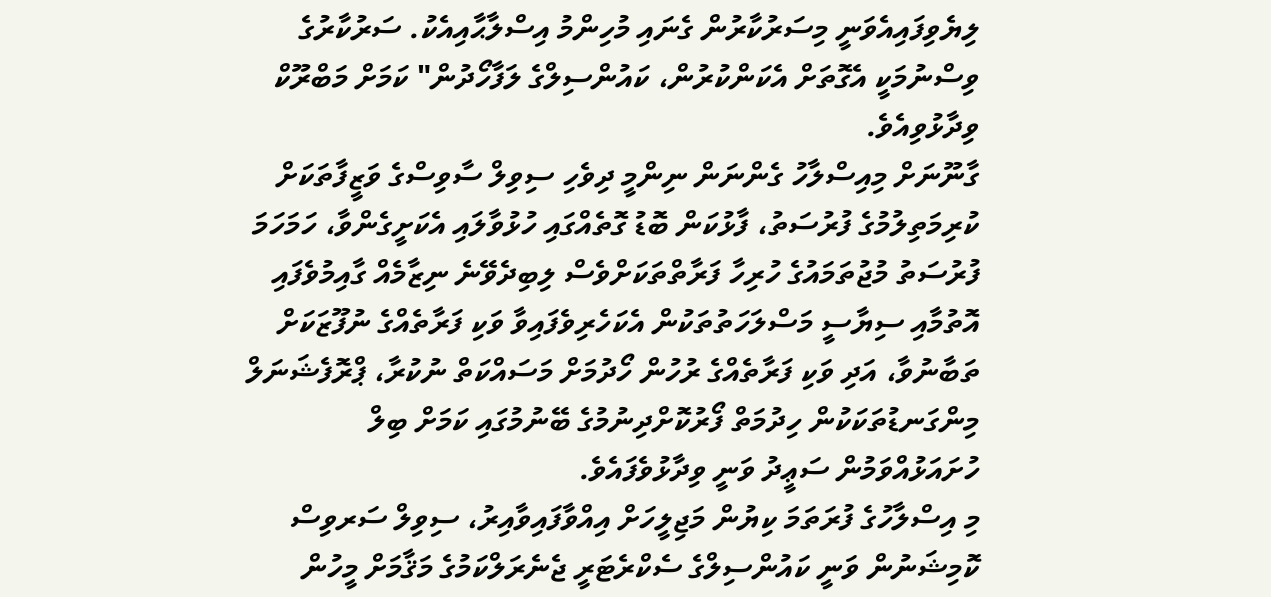ލިޔެވިފައިއެވަނީ މިސަރުކާރުން ގެނައި މުހިންމު އިސްލާޙާއިއެކު. ސަރުކާރުގެ ވިސްނުމަކީ އެގޮތަށް އެކަންކުރުން، ކައުންސިލްގެ ލަފާހޯދުން" ކަމަށް މަބްރޫކް ވިދާޅުވިއެވެ.
ގާނޫނަށް މިއިސްލާހު ގެންނަން ނިންމީ ދިވެހި ސިވިލް ސާވިސްގެ ވަޒީފާތަކަށް ކުރިމަތިލުމުގެ ފުރުސަތު، ފާޅުކަން ބޮޑު ގޮތެއްގައި ހުޅުވާލައި އެކަށީގެންވާ، ހަމަހަމަ ފުރުސަތު މުޖުތަމައުގެ ހުރިހާ ފަރާތްތަކަށްވެސް ލިބިދެވޭނެ ނިޒާމެއް ގާއިމުވެފައި އޮތުމާއި ސިޔާސީ މަސްލަހަތުތަކުން އެކަހެރިވެފައިވާ ވަކި ފަރާތެއްގެ ނުފޫޒަކަށް ތަބާނުވާ، އަދި ވަކި ފަރާތެއްގެ ރުހުން ހޯދުމަށް މަސައްކަތް ނުކުރާ، ޕްރޮފެޝަނަލް މިންގަނޑުތަކަކުން ހިދުމަތް ފޯރުކޮށްދިނުމުގެ ބޭނުމުގައި ކަމަށް ބިލް ހުށައަޅުއްވަމުން ސަޢީދު ވަނީ ވިދާޅުވެފައެވެ.
މި އިސްލާހުގެ ފުރަތަމަ ކިޔުން މަޖިލީހަށް އިއްވާފައިވާއިރު، ސިވިލް ސަރވިސް ކޮމިޝަނުން ވަނީ ކައުންސިލްގެ ސެކްރެޓަރީ ޖެނެރަލްކަމުގެ މަޤާމަށް މީހުން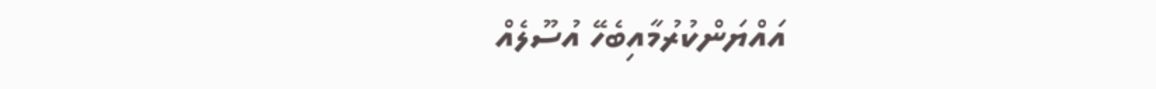އައްޔަންކުރުމާއިބެހޭ އުސޫލެއް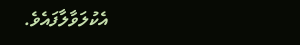އެކުލަވާލާފައެވެ.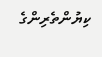ކިޔުންތެރިންގެ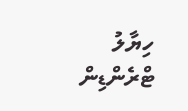ހިޔާލު
ޓްރެންޑިން